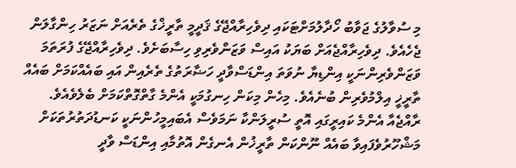މި ސުވާލުގެ ޖަވާބު ހޯދާލުމަށްޓަކައި ދިވެހިރާއްޖޭގެ ޤަދީމީ ތާރީޚްގެ ތެރެއަށް ނަޒަރު ހިންގާލަން ޖެހެއެވެ. ދިވެހިރާއްޖެއަށް ބަޔަކު އައިސް ވަޒަންވެރިވި ހިސާބަށެވެ. ދިވެހިރާއްޖޭގެ ފުރަތަމަ ވަޒަންވެރިންނަކީ އިންޑިޔާ ނުވަތަ އިންޑަސްވާދީ ހަޟާރަތުގެ ތެރެއިން އައި ބައެއްކަމަށް ބައެއް ތާރީޚީ އިލްމުވެރިން ބުނެއެވެ. މިހެން މިކަން ހިނގުމަކީ އެންމެ ގާތްގޮތްކަމަށް ބެލެވެއެވެ. ރާއްޖެއާ އެންމެ ކައިރީގައި އޮތީ ސުރީލަންކާ ނަމަވެސް އެބައިމީހުންނަކީ ކަނޑުދަތުރުތަކަށް މަޝްހޫރުވެފައިވާ ބައެއް ނޫންކަން ތާރީޚުން އެނގެން އޮތުމާއި އިންޑަސް ވާދީ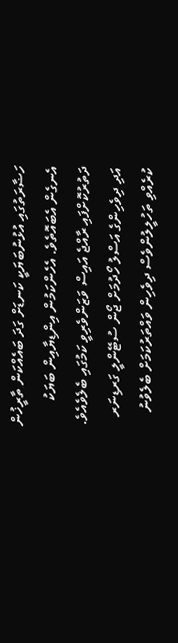ހަޟާރަތުގައި އުޅުނުބަޔަކީ ކަނޑަށް ގަދަ ބައެއްކަން ތާރީޚުން އެނގެން އެބައޮތެވެ. އެހެންކަމުން އިންޑިޔާއިން ބަޔަކު ދަތުރުކޮށްފައި ރާއްޖެ އައިސް ވަޒަންވެރިވީ ކަމުގައި ބެލެވެއެވެ. އަދި ދިވެހިންގެ އަސްލު ހޯދުމަށް ޖޯން ސުޓޭންލީ ގަރޑިނަރ ކުރެއްވި ތަހުލީލުންވެސް ދިވެހިން ވައްތަރުކަމަށް ބެލެވުނު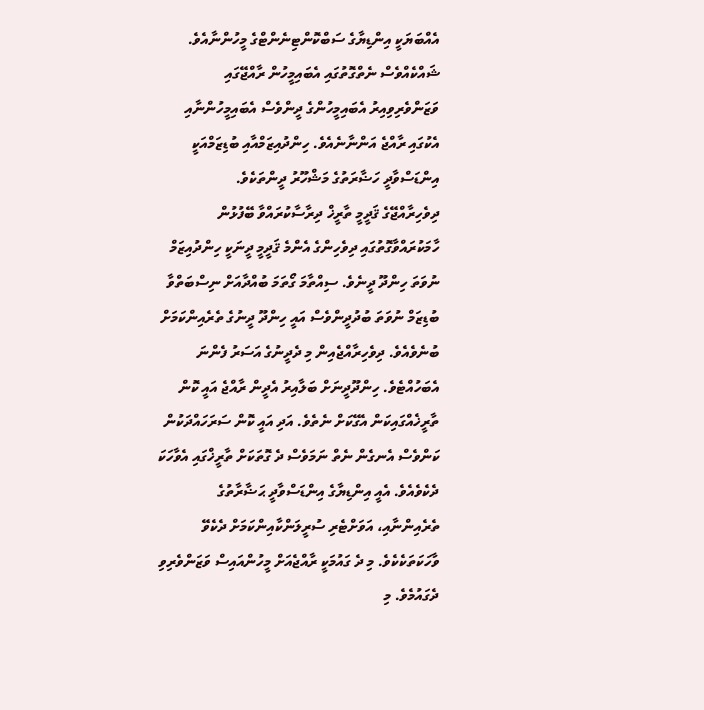އެއްބަޔަކީ އިންޑިޔާގެ ސަބްކޮންޓިނެންޓްގެ މީހުންނާއެވެ. ޝައްކެއްވެސް ނެތްގޮތުގައި އެބައިމީހުން ރާއްޖޭގައި ވަޒަންވެރިވިއިރު އެބައިމީހުންގެ ދީންވެސް އެބައިމީހުންނާއި އެކުގައި ރާއްޖެ އަންނާނެއެވެ. ހިންދުއިޒަމްއާއި ބުޑިޒަމްއަކީ އިންޑަސްވާދީ ހަޟާރަތުގެ މަޝްހޫރު ދީންތަކެވެ.
ދިވެހިރާއްޖޭގެ ޤަދީމީ ތާރީޚް ދިރާސާކުރައްވާ ބޭފުޅުން ހާމަކުރައްވާގޮތުގައި ދިވެހިންގެ އެންމެ ޤަދީމީ ދީނަކީ ހިންދުއިޒަމް ނުވަތަ ހިންދޫ ދީނެވެ. ސިއްތާމަ ގޯތަމަ ބުއްދާއަށް ނިސްބަތްވާ ބުޑިޒަމް ނުވަތަ ބުދުދީންވެސް އައީ ހިންދޫ ދީނުގެ ތެރެއިންކަމަށް ބުނެވެއެވެ. ދިވެހިރާއްޖެއިން މި ދެދީނުގެ އަސަރު ފެންނަ އެބަހުއްޓެވެ. ހިންދޫދީނަށް ބަލާއިރު އެދީން ރާއްޖެ އައީ ކޮން ތާރީޚެއްގައިކަން އެގޭކަށް ނެތެވެ. އަދި އައީ ކޮން ސަރަހައްދަކުން ކަންވެސް އެނގެން ނެތް ނަމަވެސް ދެ ގޮތަކަށް ތާރީޚްގައި އެވާހަކަ ދެކެވެއެވެ. އެއީ އިންޑިޔާގެ އިންޑަސްވާދީ ޙަޟާރާތުގެ ތެރެއިންނާއި، އަވަށްޓެރި ސުރީލަންކާއިންކަމަށް ދެކެވޭ ވާހަކަތަކެކެވެ. މި ދެ ގައުމަކީ ރާއްޖެއަށް މީހުންއައިސް ވަޒަންވެރިވި ދެގައުމެވެ. މި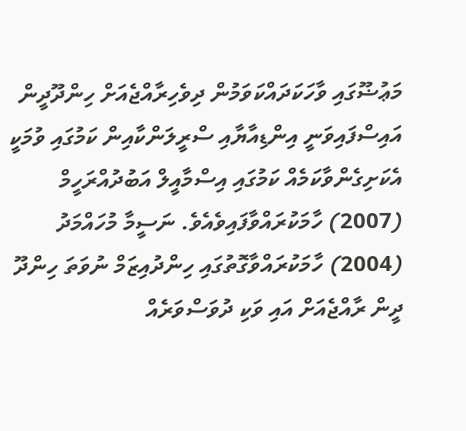މަޢުޟޫގައި ވާހަކަދައްކަވަމުން ދިވެހިރާއްޖެއަށް ހިންދޫދީން އައިސްފައިވަނީ އިންޑިއާޔާއި ސްރީލަންކާއިން ކަމުގައި ވުމަކީ އެކަށިގެންވާކަމެއް ކަމުގައި އިސްމާއީލް އަބުދުއްރަހީމް (2007) ހާމަކުރައްވާފައިވެއެވެ. ނަސީމާ މުހައްމަދު (2004) ހާމަކުރައްވާގޮތުގައި ހިންދުއިޒަމް ނުވަތަ ހިންދޫ ދީން ރާއްޖެއަށް އައި ވަކި ދުވަސްވަރެއް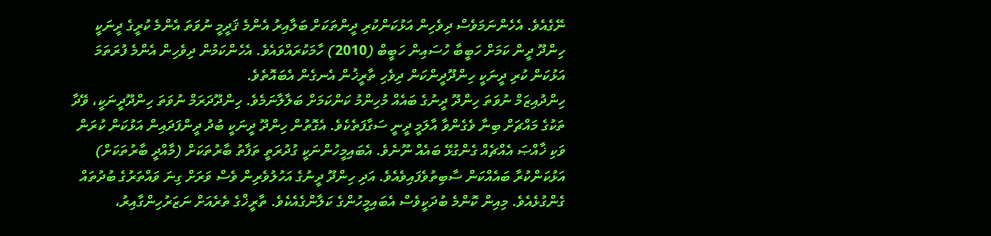ނޭގެއެވެ. އެހެންނަމަވެސް ދިވެހިން އަޅުކަންކުރި ދީންތަކަށް ބަލާއިރު އެންމެ ޤަދީމީ ނުވަތަ އެންމެ ކުރީގެ ދީނަކީ ހިންދޫ ދީން ކަމަށް ހަބީބާ ހުސައިން ހަބީބް (2010) ހާމަކުރައްވައެވެ. އެހެންކަމުން ދިވެހިން އެންމެ ފުރަތަމަ އަޅުކަން ކުރި ދީނަކީ ހިންދޫދީންކަން ދިވެހި ތާރީޚުން އެނގެން އެބައޮތެވެ.
ހިންދުއިޒަމް ނުވަތަ ހިންދޫ ދީނުގެ ބައެއް މުހިންމު ކަންކަމަށް ބަލާލާނަމެވެ. ހިންދޫދަރަމް ނުވަތަ ހިންދޫދީނަކީ، ވޭދާ ތަކުގެ މައްޗަށް ބިނާ ވެގެންވާ އާލަމީ ދީނީ ސަގާފަތެކެވެ. އެގޮތުން ހިންދޫ ދީނަކީ ބުދު ދީންފަދައިން އަޅުކަން ކުރަން ވަކި ޚާއްޞަ އެއްޗެއް ގެންގުޅޭ ބައެއް ނޫނެވެ. އެބައިމީހުންނަކީ ގުދުރަތީ ތަފާތު ބާރުތަކަށް (މާއްދީ ބާރުތަކަށް) އަޅުކަންކުރާ ބައެއްކަން ސާބިތުވެފައިވެއެވެ. އަދި ހިންދޫ ދީނުގެ އަހުލުވެރިން ވެސް ވަރަށް ގިނަ ވައްތަރުގެ ބުދުތައް ގެންގުޅެއެވެ. މިއިން ކޮންމެ ބުދަކީވެސް އެބައިމީހުންގެ ކަލާންގެއެކެވެ. ތާރީޚްގެ ތެރެއަށް ނަޒަރުހިންގާއިރު،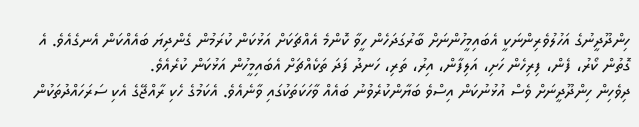ހިންދޫދީނުގެ އަހުލުވެރިންނަކީ އެބައިމީހުންނަށް ބާރުގަދަހެން ހީވާ ކޮންމެ އެއްޗަކަށް އަޅުކަން ކުރަމުން ގެންދިޔަ ބައެއްކަން އެނގެއެވެ. އެ ގޮތުން ކޯރު، ފެން، ފިރިހެން ހަށި، އަލިފާން، އިރު، ތަރި، ހަނދު ފަދަ ތަކެއްޗަށް އެބައިމީހުން އަޅުކަން ކުރެއެވެ.
ދިވެހިން ހިންދޫދީނަށް ވެސް އުޅުނުކަން އިސްވެ ބަޔާންކުރެވުނު ބައެއް ވާހަކަތަކުގައި ވާނެއެވެ. އެކަމުގެ ހެކި ރާއްޖޭގެ އެކި ސަރަހައްދުތަކުން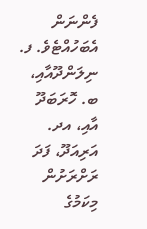ފެންނަން އެބަހުއްޓެވެ. ފ. ނިލަންދޫއާއި، ބ. ހޮރަބަދޫ އާއި، އދ. އަރިއަދޫ، ފަދަ ރަށްރަށުން މިކަމުގެ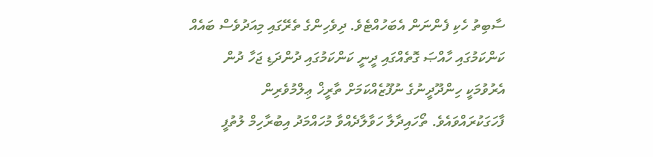ސާބިތު ހެކި ފެންނަން އެބަހުއްޓެވެ. ދިވެހިންގެ ތެރޭގައި މިއަދުވެސް ބައެއް ކަންކަމުގައި ހާއްޞަ ގޮތެއްގައި ދީނީ ކަންކަމުގައި ދުންދަޑި ޖަހާ ދުން އެރުވުމަކީ ހިންދޫދީނުގެ ނުފޫޒެއްކަމަށް ތާރީޚް ޢިލްމުވެރިން ފާހަގަކުރައްވައެވެ. ތޯހައިދާލާ ހަވާލާދެއްވާ މުހައްމަދު އިބުރާހިމް ލުތުފީ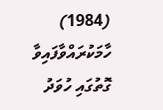(1984) ހާމަކުރައްވާފައިވާ ގޮތުގައި ހުވަދު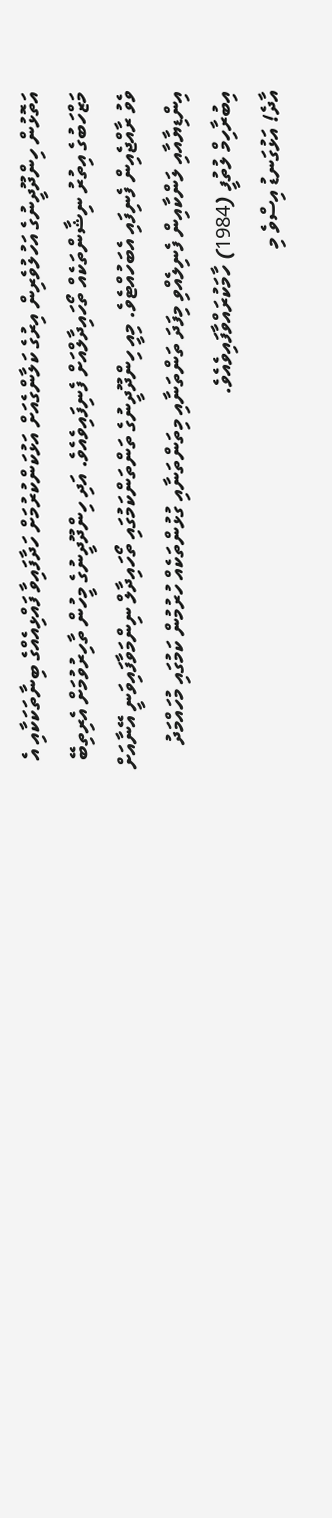އަތޮޅުން ހިންދޫދީނުގެ އަހުލުވެރިން އިރުގެ ކަލާންގެއަށް އަޅުކަންކުރުމަށް ހަދާފައިވާ ފައްޅިއެއްގެ ބިނާތަކަކާއި އެ މަޒްހަބުގެ އިތުރު ނިޝާންތަކެއް ތޯހައިދާލްއަށް ފެނިފައިވެއެވެ. އަދި ހިންދޫދީނުގެ މީހުން ތާހިރުވުމަށް އެރިތިބޭ ވެވު ރާއްޖެއިން ފެނިފައި އެބަހުއްޓެވެ. މިއީ ހިންދޫދީނުގެ ތަންތަންކަމުގައި ތޯހައިދާލް ނިންމަވާފައިވަނީ އޭނާއަށް އިންޑިޔާއާއި ލަންކާއިން ފެނިލެއްވި މިފަދަ ތަންތަނާއި މިތަންތަނާއި ގުޅުންތަކެއް ހުރުމުން ކަމުގައި މުހައްމަދު އިބުރާހިމް ލުތުފީ (1984) ހާމަކުރައްވާފައިވެއެވެ.
އާދެ! އަޅުގަނޑު އިސްވެ މި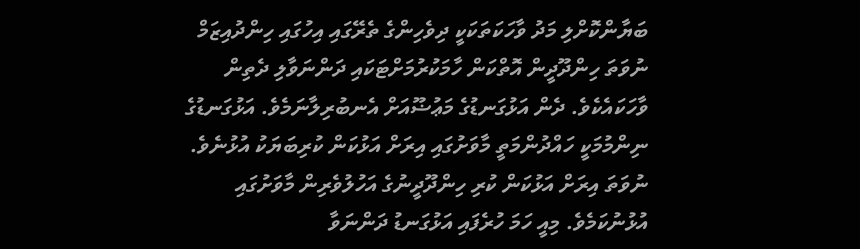ބަޔާންކޮށްލި މަދު ވާހަކަތަކަކީ ދިވެހިންގެ ތެރޭގައި އިހުގައި ހިންދުއިޒަމް ނުވަތަ ހިންދޫދީން އޮތްކަން ހާމަކުރުމަށްޓަކައި ދަންނަވާލި ދެތިން ވާހަކައެކެވެ. ދެން އަޅުގަނޑުގެ މަޢުޟޫއަށް އެނބުރިލާނަމެވެ. އަޅުގަނޑުގެ ނިންމުމަކީ ހައްދުންމަތީ މާވަށުގައި އިރަށް އަޅުކަން ކުރިބަޔަކު އުޅުނެވެ. ނުވަތަ އިރަށް އަޅުކަން ކުރި ހިންދޫދީނުގެ އަހުލުވެރިން މާވަށުގައި އުޅުނުކަމެވެ. މިއީ ހަމަ ހުރެފައި އަޅުގަނޑު ދަންނަވާ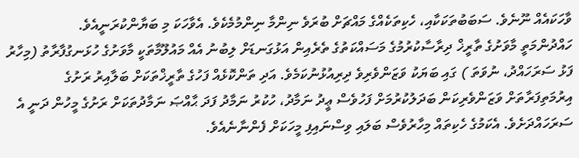ވާހަކައެއް ނޫނެވެ. ސަބަބުތަކަކާއި، ހެކިތަކެއްގެ މައްޗަށް ބުރަވެ ނިންމާ ނިންމުމެކެވެ. އެވާހަކަ މި ބަޔާންކުރަނީއެވެ.
ހައްދުންމަތީ މާވަށުގެ ތާރީޚް ދިރާސާކުރުމުގެ މަސައްކަތުގެ ތެރެއިން އަޅުގަނޑަށް ލިބުނު އެއް މައުލޫމާތަކީ މާވަށުގެ ހުޅަނގުފާރާތު (މިހާރު ފަޅު ސަރަހައްދު، ނުވަތަ ) ގައި ބަޔަކު ވަޒަންވެރިވެ ދިރިއުޅުނުކަމެވެ. އަދި ތަންކޮޅެއް ފަހުގެ ތާރީޚްތަކަށް ބަލާއިރު ރަށުގެ އިރުމަތިފަރާތަށް ވަޒަންވެރިކަން ބަދަލުކުރުމަށް ފަހުވެސް ޢީދު ނަމާދު، ހުކުރު ނަމާދު ފަދަ ޙާއްޞަ ނަމާދުތަކަށް ރަށުގެ މީހުން ދަނީ އެ ސަރަހައްދަށެވެ. އެކަމުގެ ހެކިތައް މިހާރުވެސް ބަލައި ވިސްނައިފި މީހަކަށް ފެންނާނެއެވެ.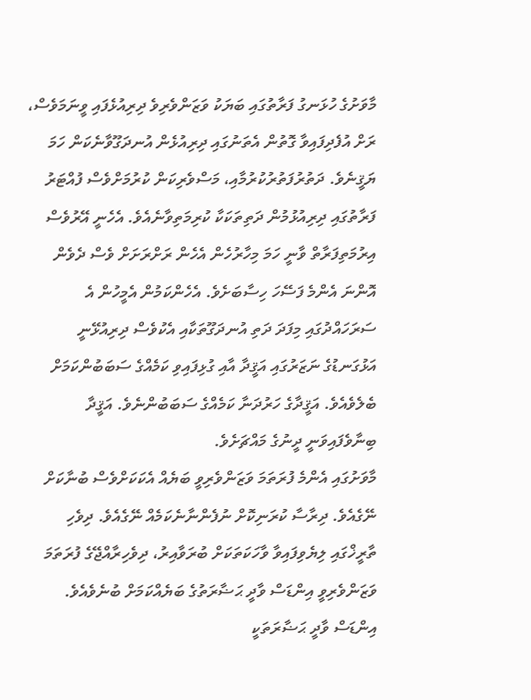މާވަށުގެ ހުޅަނގު ފަރާތުގައި ބަޔަކު ވަޒަންވެރިވެ ދިރިއުޅެފައި ވީނަމަވެސް، ރަށް އުފެދިފައިވާ ގޮތުން އެތަނުގައި ދިރިއުޅެން އުނދަގޫވާނެކަން ހަމަ ޔަޤީނެވެ. ދަތުރުފަތުރުކުރުމާއި، މަސްވެރިކަން ކުރުމަށްވެސް ފުއްޓަރު ފަރާތުގައި ދިރިއުޅުމުން ދަތިތަކަކާ ކުރިމަތިވާނެއެވެ. އެހެނީ އޭރުވެސް އިރުމަތިފަރާތް ވާނީ ހަމަ މިހާރުހެން އެހެން ރަށްރަށަށް ވެސް ދެވެން އޮންނަ އެންމެ ފަސޭހަ ހިސާބަށެވެ. އެހެންކަމުން އެމީހުން އެ ސަރަހައްދުގައި މިފަދަ ދަތި އުނދަގޫތަކާއި އެކުވެސް ދިރިއުޅޭނީ އަޅުގަނޑުގެ ނަޒަރުގައި އަޤީދާ އާއި ގުޅިފައިވި ކަމެއްގެ ސަބަބުންކަމަށް ބެލެވެއެވެ. އަޤީދާގެ ހަރުދަނާ ކަމެއްގެ ސަބަބުންނެވެ. އަޤީދާ ބިނާވެފައިވަނީ ދީނުގެ މައްޗަށެވެ.
މާވަށުގައި އެންމެ ފުރަތަމަ ވަޒަންވެރިވީ ބަޔެއް އެކަކަށްވެސް ބުނާކަށް ނޭގެއެވެ. ދިރާސާ ކުރަނިކޮށް ނުފެންނާނެކަމެއް ނޭގެއެވެ. ދިވެހި ތާރީޚްގައި ލިޔެވިފައިވާ ވާހަކަތަކަށް ބުރަވާއިރު، ދިވެހިރާއްޖޭގެ ފުރަތަމަ ވަޒަންވެރިވީ އިންޑަސް ވާދީ ޙަޟާރަތުގެ ބަޔެއްކަމަށް ބުނެވެއެވެ. އިންޑަސް ވާދީ ޙަޟާރަތަކީ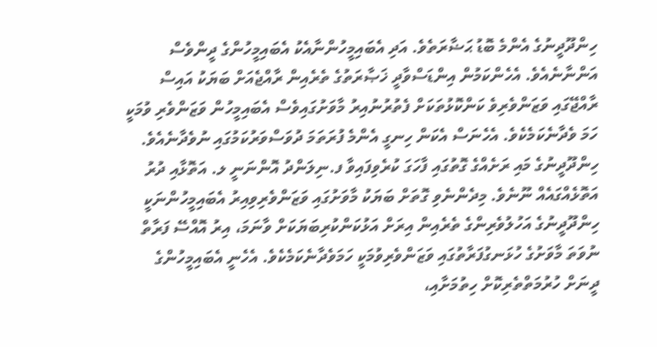ހިންދޫދީނުގެ އެންމެ ބޮޑު ޙަޟާރަތެވެ. އަދި އެބައިމީހުންނާއެކު އެބައިމީހުންގެ ދީންވެސް އަންނާނެއެވެ. އެހެންކަމުން އިންޑަސްވާދީ ޚަޞާރަތުގެ ތެރެއިން ރާއްޖެއަށް ބަޔަކު އައިސް ރާއްޖޭގައި ވަޒަންވެރިވެ ކަންކޮޅުތަކަށް ފެތުރުނުއިރު މާވަށުގައިވެސް އެބައިމީހުން ވަޒަންވެރި ވުމަކީ ހަމަ ވެދާނެކަމެކެވެ. އެހެނަސް އެކަން ހިނގީ އެންމެ ފުރަތަމަ ދުވަސްވަރުކަމުގައި ނުވެދާނެއެވެ. ހިންދޫދީނުގެ މައި ރަށެއްގެ ގޮތުގައި ފާހަގަ ކުރެވިފައިވާ ފ.ނިލަންދު އޮންނަނީ ލ. އަތޮޅާއި ދުރު އަތޮޅެއްގައެއް ނޫނެވެ. މިދެންނެވި ގޮތަށް ބަޔަކު މާވަށުގައި ވަޒަންވެރިވިއިރު އެބައިމީހުންނަކީ ހިންދޫދީނުގެ އަހުލުވެރިންގެ ތެރެއިން އިރަށް އަޅުކަންކުރިބަޔަކަށް ވާނަމަ، އިރު އޮއްސޭ ފަރާތް ނުވަތަ މާވަށުގެ ހުޅަނގުފަރާތުގައި ވަޒަންވެރިވުމަކީ ހަމަވެދާނެކަމެކެވެ. އެހެނީ އެބައިމީހުންގެ ދީނަށް ހުރުމަތްތެރިކޮށް ހިތުމަށާއި،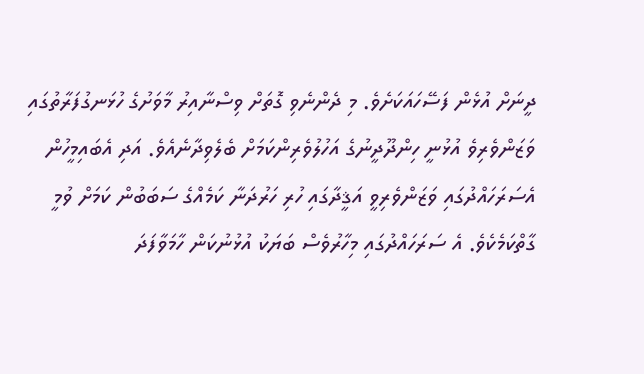ދީނަށް އުޅެން ފަސޭހައަކަށެވެ. މި ދެންނެވި ގޮތަށް ވިސްނާއިރު މާވަށުގެ ހުޅަނގުފަރާތުގައި ވަޒަންވެރިވެ އުޅުނީ ހިންދޫދީނުގެ އަހުލުވެރިންކަމަށް ބެލެވިދާނެއެވެ. އަދި އެބައިމީހުން އެސަރަހައްދުގައި ވަޒަންވެރިވީ އަޤީދާގައި ހުރި ހަރުދަނާ ކަމެއްގެ ސަބަބުން ކަމަށް ވުމީ ގާތްކަމެކެވެ. އެ ސަރަހައްދުގައި މިހާރުވެސް ބަޔަކު އުޅުނުކަން ހާމަވާފަދަ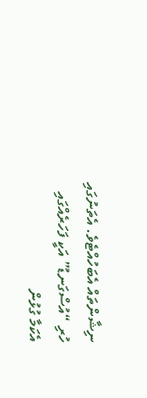ނިޝާންތައް އެބަހުއްޓެވެ. އެތަނުގައި ހުރި “އުސްގަނޑު” އަކީ ފަހަރެއްގައި އެކަމާ ގުޅުން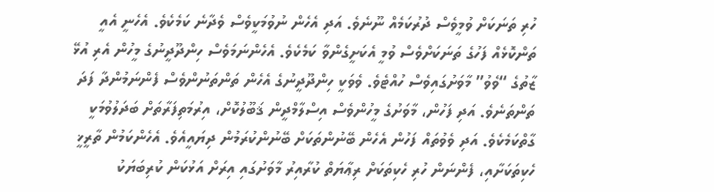ހުރި ތަނަކަށް ވުމީވެސް ދުރުކަމެއް ނޫނެވެ. އަދި އެހެން ނުވުމަކީވެސް ވެދާނެ ކަމެކެވެ. އެހެނީ އެއީ ތަންކޮޅެއް ފަހުގެ ތަނަކަށްވެސް ވުމީ އެކަށީގެންވާ ކަމެކެވެ. އެހެންނަމަވެސް ހިންދޫދީނުގެ މީހުން އެރި އުޅޭ ޒާތުގެ “ވެވު” މާވަށުގައިވެސް ހުއްޓެވެ. ވެވަކީ ހިންދޫދީނުގެ އެހެން ތަންތަނުންވެސް ފެންނަމުންދާ ފަދަ ތަންތަނެވެ. އަދި ފަހުން، މާވަށުގެ މީހުންވެސް އިސްލާމްދީން ޤަބޫލުކޮށް، އިރުމަތިފަރާތަށް ބަދަލުވުމަކީ ގާތްކަމެކެވެ. އަދި ވެވުތައް ފަހުން އެހެން ބޭނުންތަކަށް ބޭނުންކުރަމުން ދިޔައީއެވެ. އެހެންކަމުން ތާރީޚީ ހެކިތަކަށާއި، ފެންނަން ހުރި ހެކިތަކަށް ރިޢާޔަތް ކުރާއިރު މާވަށުގައި އިރަށް އަޅުކަން ކުރިބަޔަކު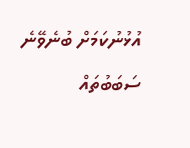އުޅުނުކަމަށް ބުނެވޭނެ ސަބަބުތައް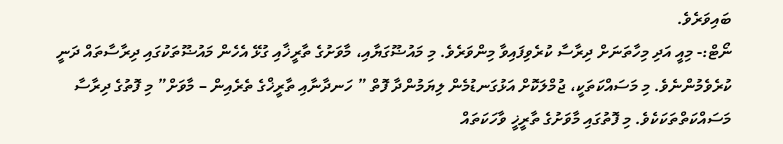ބައިވަރެވެ.
ނޯޓް:- މިއީ އަދި މިހާތަނަށް ދިރާސާ ކުރެވިފައިވާ މިންވަރެވެ. މި މައުޟޫގަޔާއި، މާވަށުގެ ތާރީޚާއި ގުޅޭ އެހެން މައުޟޫތަކުގައި ދިރާސާތައް ދަނީ ކުރެވެމުންނެވެ. މި މަސައްކަތަކީ، ޖުމްލަކޮށް އަޅުގަނޑުމެން ލިޔަމުންދާ ފޮތް ” ހަނދާނާއި ތާރީޚްގެ ތެރެއިން – މާވަށް” މި ފޮތުގެ ދިރާސާ މަސައްކަތްތަކަކެވެ. މި ފޮތުގައި މާވަށުގެ ތާރީޚީ ވާހަކަތައް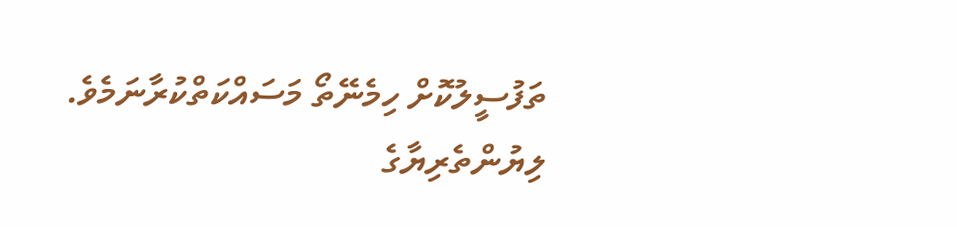ތަފުސީލުކޮށް ހިމެނޭތޯ މަސައްކަތްކުރާނަމެވެ.
ލިޔުންތެރިޔާގެ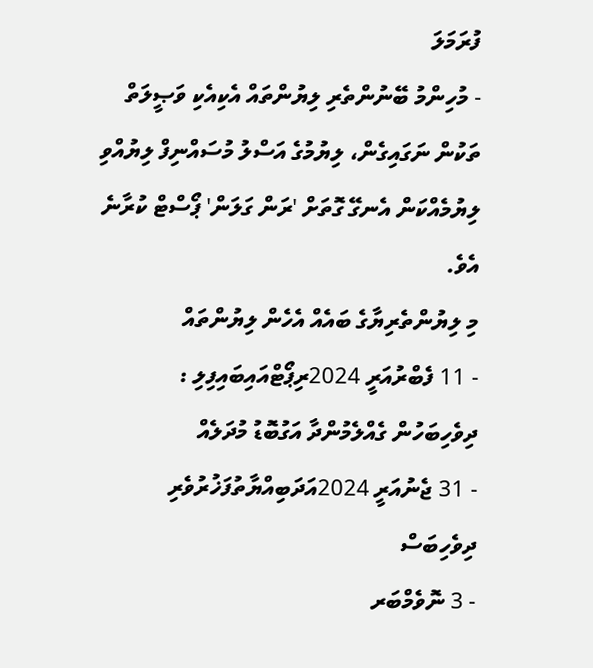ފުރަމަލަ
- މުހިންމު ބޭނުންތެރި ލިޔުންތައް އެކިއެކި ވަޞީލަތް ތަކުން ނަގައިގެން، ލިޔުމުގެ އަސްލު މުސައްނިފް ލިޔުއްވި ލިޔުމެއްކަން އެނގޭ ގޮތަށް 'ރަން ގަލަން' ޕޯސްޓް ކުރާނެ އެވެ.
މި ލިޔުންތެރިޔާގެ ބައެއް އެހެން ލިޔުންތައް
- 11 ފެބްރުއަރީ 2024ރިޕޯޓްއައިބައިފިލި : ދިވެހިބަހުން ގެއްލެމުންދާ އަގުބޮޑު މުދަލެއް
- 31 ޖެނުއަރީ 2024އަދަބިއްޔާތުފަޚުރުވެރި ދިވެހިބަސް
- 3 ނޮވެމްބަރ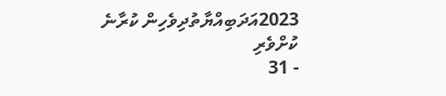2023އަދަބިއްޔާތުދިވެހިން ކުރާނެ ކުށްވެރި
- 31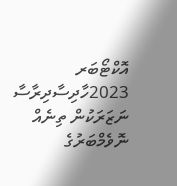އޮކްޓޯބަރ 2023ހާދިސާދިރާސާ ނަޒަރަކުން ތިނެއް ނޮވެމްބަރުގެ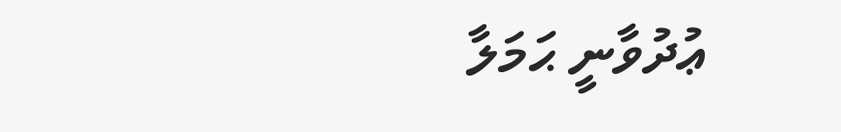ޢުދުވާނީ ޙަމަލާ